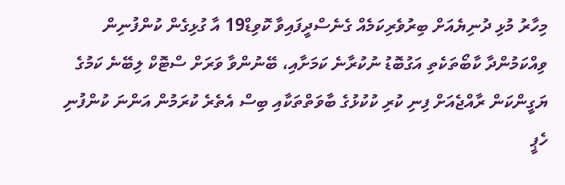މިހާރު މުޅި ދުނިޔެއަށް ބިރުވެރިކަމެއް ގެނެސްދީފައިވާ ކޮވިޑް19 އާ ގުޅިގެން ކުންފުނިން ވިއްކަމުންދާ ކާބޯތަކެތި އަގުބޮޑު ނުކުރާނެ ކަމަށާއި، ބޭނުންވާ ވަރަށް ސްޓޮކް ލިބޭނެ ކަމުގެ ޔަގީންކަން ރާއްޖެއަށް ފިނި ކުރި ކުކުޅުގެ ބާވަތްތަކާއި ބިސް އެތެރެ ކުރަމުން އަންނަ ކުންފުނި ހެޕީ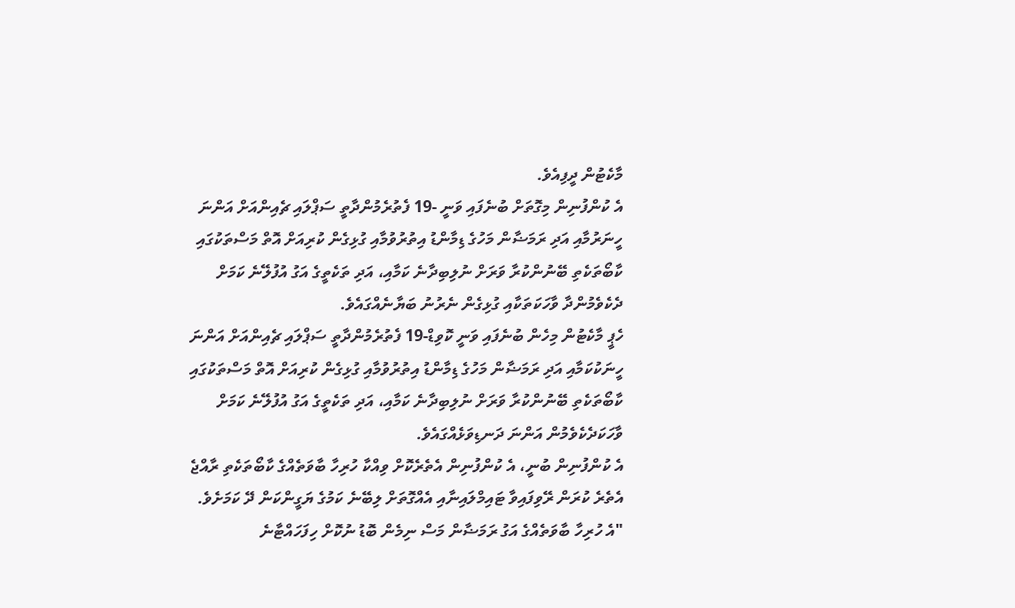މާކެޓުން ދީފިއެވެ.
އެ ކުންފުނިން މިގޮތަށް ބުނެފައި ވަނީ -19 ފެތުރެމުންދާތީ ސަޕްލައި ޗެއިންއަށް އަންނަ ހީނަރުމާއި އަދި ރަމަޟާން މަހުގެ ޑިމާންޑު އިތުރުވުމާއި ގުޅިގެން ކުރިއަށް އޮތް މަސްތަކުގައި ކާބޯތަކެތި ބޭނުންކުރާ ވަރަށް ނުލިބިދާނެ ކަމާއި، އަދި ތަކެތީގެ އަގު އުފުލޭނެ ކަމަށް ދެކެވެމުންދާ ވާހަކަތަކާއި ގުޅިގެން ނެރުނު ބަޔާނެއްގައެވެ.
ހެޕީ މާކެޓުން މިހެން ބުނެފައި ވަނީ ކޮވިޑް-19 ފެތުރެމުންދާތީ ސަޕްލައި ޗެއިންއަށް އަންނަ ހީނަކުކަމާއި އަދި ރަމަޟާން މަހުގެ ޑިމާންޑު އިތުރުވުމާއި ގުޅިގެން ކުރިއަށް އޮތް މަސްތަކުގައި ކާބޯތަކެތި ބޭނުންކުރާ ވަރަށް ނުލިބިދާނެ ކަމާއި، އަދި ތަކެތީގެ އަގު އުފުލޭނެ ކަމަށް ވާހަކަދެކެވެމުން އަންނަ ދަނޑިވަޅެއްގައެވެ.
އެ ކުންފުނިން ބުނީ، އެ ކުންފުނިން އެތެރެކޮށް ވިއްކާ ހުރިހާ ބާވަތެއްގެ ކާބޯތަކެތި ރާއްޖެ އެތެރެ ކުރަން ރޭވިފައިވާ ޓައިމްލައިނާއި އެއްގޮތަށް ލިބޭނެ ކަމުގެ ޔަގީންކަން ދޭ ކަމަށެވެ.
"އެ ހުރިހާ ބާވަތެއްގެ އަގު ރަމަޟާން މަސް ނިމެން ބޮޑު ނުކޮށް ހިފަހައްޓާނެ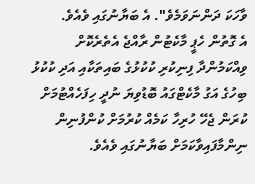ވާހަކަ ދަންނަވަމެވެ". އެ ބަޔާނުގައި ވެއެވެ.
އެ ގޮތުން ހެޕީ މާކެޓުން ރާއްޖެ އެތެރެކޮށް ވިއްކަމުންދާ ފިނިކުރި ކުކުޅުގެ ބައިތަކާއި އަދި ކުކުޅު ބިހުގެ އަގު މާކެޓްގައު ބޮޑުވިޔަ ނުދީ ހިފަހެއްޓުމަށް ކުރަން ޖެހޭ ހުރިހާ ކަމެއް ކުރުމަށް ކުންފުނިން ނިންމާފައިވާކަމަށް ބަޔާނުގައި ވެއެވެ.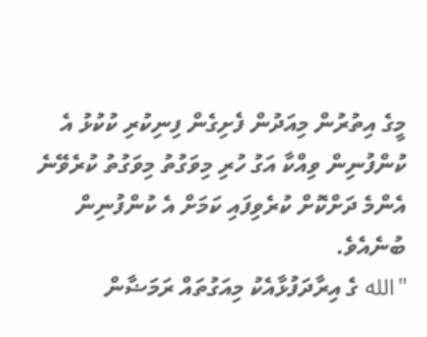މީގެ އިތުރުން މިއަދުން ފެށިގެން ފިނިކުރި ކުކުޅު އެ ކުންފުނިން ވިއްކާ އަގު ހުރި މިވަގުތު މިވަގުތު ކުރެވޭނެ އެންމެ ދަށްކޮށް ކުރެވިފައި ކަމަށް އެ ކުންފުނިން ބުނެއެވެ.
"الله ގެ އިރާދަފުޅާއެކު މިއަގުތައް ރަމަޟާން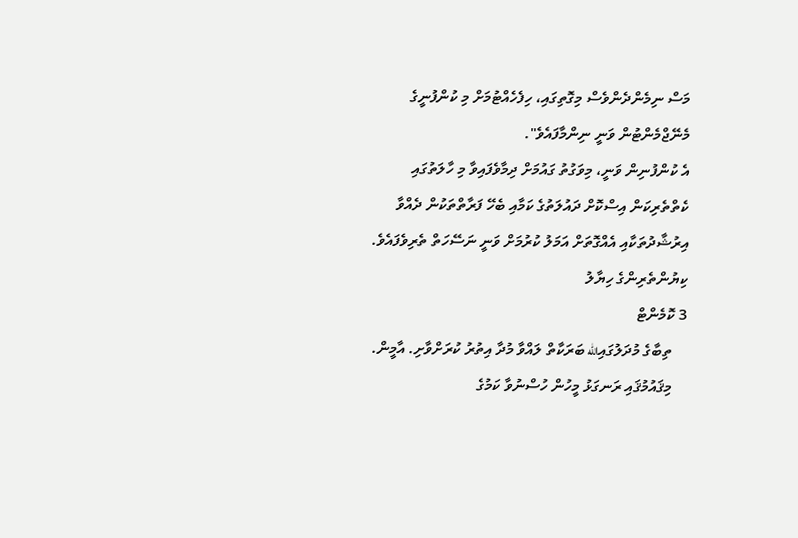މަސް ނިމެންދެންވެސް މިގޮތިގައި، ހިފެހެއްޓުމަށް މި ކުންފުނީގެ މެނޭޖްމެންޓުން ވަނީ ނިންމާފައެވެ".
އެ ކުންފުނިން ވަނީ، މިވަގުތު ގައުމަށް ދިމާވެފައިވާ މި ހާލަތުގައި ކެތްތެރިކަން އިސްކޮށް ދައުލަތުގެ ކަމާއި ބެހޭ ފަރާތްތަކުން ދެއްވާ އިރުޝާދުތަކާއި އެއްގޮތަށް އަމަލު ކުރުމަށް ވަނީ ނަސޭހަތް ތެރިވެފައެވެ.
ކިޔުންތެރިންގެ ހިޔާލު
3 ކޮމެންޓް
    ތިބާގެ މުދަލުގައިالله ބަރަކާތް ލައްވާ މުދާ އިތުރު ކުރަށްވާށި. އާމީން.
    މިޤައުމުޤައި ރަނގަޅު މީހުން ހުސްނުވާ ކަމުގެ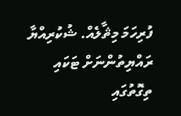ފުރިހަމަ މިޘާލެއް. ޝުކުރިއްޔާ ރައްޔިތުންނަށް ޓަކައި ތިގޮތުގައި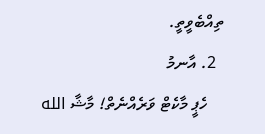ތިއްބެވީތީ.
  2. އާނމު
    ހެޕީ މާކެޓް ވަރެއްނެތް! މާޝާ الله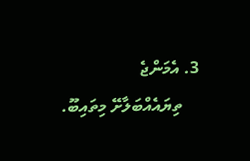3. އެމަންޖެ
    ތިޔައެއްބަލާށޭ މިތައިބޫ.